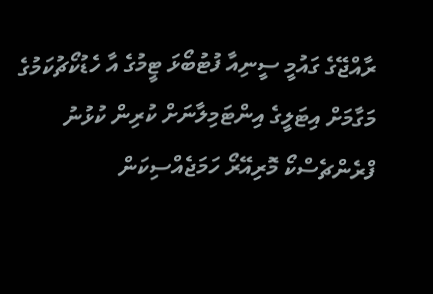ރާއްޖޭގެ ގައުމީ ސީނިއާ ފުޓުބޯޅަ ޓީމުގެ އާ ހެޑުކޯޗުކަމުގެ މަގާމަށް އިޓަލީގެ އިންޓަމިލާނަށް ކުރިން ކުޅުނު ފްރެންޗެސްކޯ މޮރިއޭރޯ ހަމަޖެއްސިކަން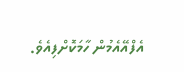އެފްއޭއެމުން ހާމަކޮށްފިއެވެ.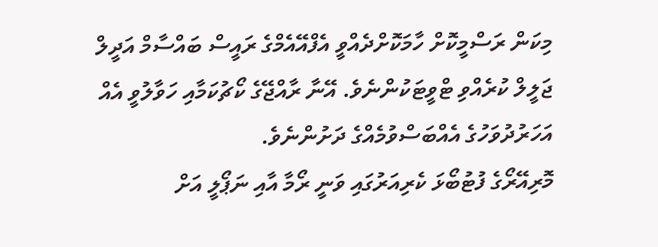މިކަން ރަސްމީކޮށް ހާމަކޮށްދެއްވީ އެފްއޭއެމްގެ ރައީސް ބައްސާމް އަދީލް ޖަލީލް ކުރެއްވި ޓްވީޓަކުންނެވެ. އޭނާ ރާއްޖޭގެ ކޯޗުކަމާއި ހަވާލުވީ އެއް އަހަރުދުވަހުގެ އެއްބަސްވުމެއްގެ ދަށުންނެވެ.
މޮރިއޭރޯގެ ފުޓުބޯޅަ ކެރިއަރުގައި ވަނީ ރޯމާ އާއި ނަޕޯލީ އަށް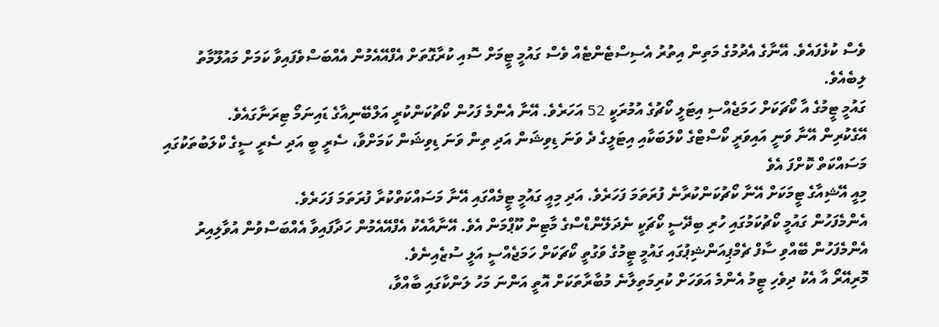ވެސް ކުޅެފައެވެ. އޭނާގެ އެދުމުގެ މަތިން އިތުރު އެސިސްޓެންޓެއް ވެސް ގައުމީ ޓީމަށް ސޮއި ކުރާގޮތަށް އެފްއޭއެމުން އެއްބަސްވެފައިވާ ކަމަށް މައުލޫމާތު ލިބެއެވެ.
ގައުމީ ޓީމުގެ އާ ކޯޗަކަށް ހަމަޖެއްސި އިޓަލީ ކޯޗުގެ އުމުރަކީ 52 އަހަރެވެ. އޭނާ އެންމެ ފަހުން ކޯޗުކަންކުރީ އަލްބޭނިއާގެ ޑައިނަމޯ ޓިރަނާގައެވެ.
އޭގެކުރިން އޭނާ ވަނީ އައިވަރީ ކޯސްޓްގެ ކްލަބަކާއި އިޓަލީގެ ދެ ވަނަ ޑިވިޝަން އަދި ތިން ވަނަ ޑިވިޝަން ކަމަށްވާ، ސެރީ ބީ އަދި ސެރީ ސީގެ ކްލަބުތަކުގައި މަސައްކަތް ކޮށްފަ އެވެ
މިއީ އޭޝިއާގެ ޓީމަކަށް އޭނާ ކޯޗުކަންކުރާނެ ފުރަތަމަ ފަހަރެވެ. އަދި މިއީ ގައުމީ ޓީމެއްގައި އޭނާ މަސައްކަތްކުރާ ފުރަތަމަ ފަހަރެވެ.
އެންމެފަހުން ގައުމީ ކޯޗުކަމުގައި ހުރި ބިދޭސީ ކޯޗަކީ ނެދަލޭންޑްސްގެ މާޓިން ކޫޕްމަން އެވެ. އޭނާއާއެކު އެފްއޭއެމުން ހަދާފައިވާ އެއްބަސްވުން އުވާލިއިރު އެންމެފަހުން ބޭއްވި ސާފް ޗެމްޕިއަންޝިޕުގައި ގައުމީ ޓީމުގެ ވަގުތީ ކޯޗަކަށް ހަމަޖެއްސީ އަލީ ސުޒެއިނެވެ.
މޮރިއޭރޯ އާ އެކު ދިވެހި ޓީމު އެންމެ އަވަހަށް ކުރިމަތިލާނެ މުބާރާތަކަށް އޮތީ އަންނަ މަހު ލަންކާގައި ބާއްވާ،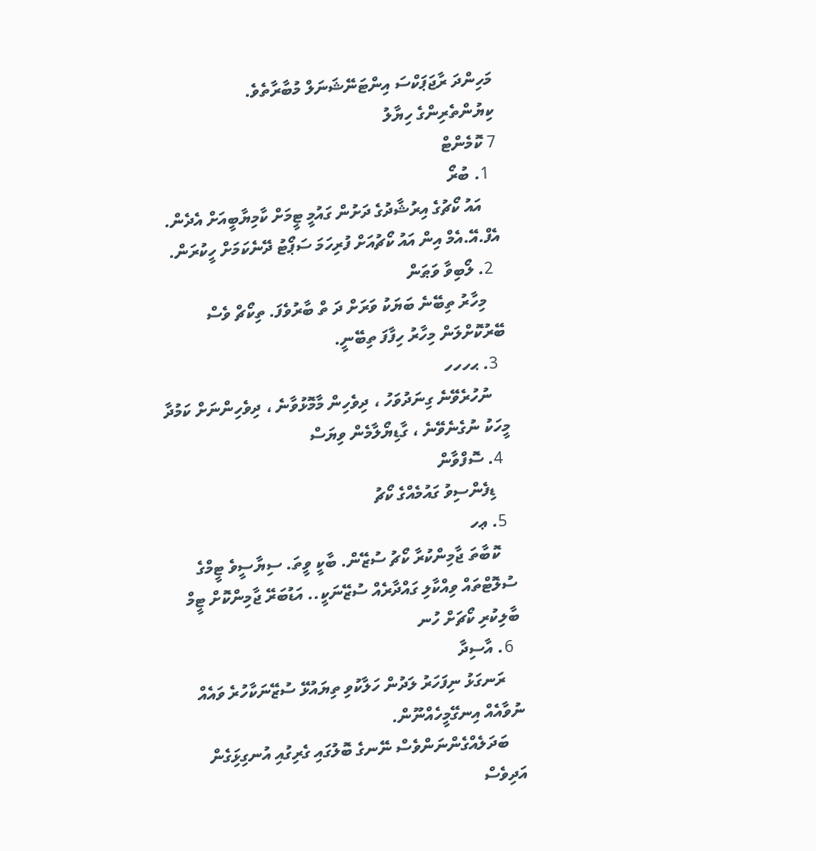މަހިންދަ ރާޖަޕަކްސަ އިންޓަނޭޝަނަލް މުބާރާތެވެ.
ކިޔުންތެރިންގެ ހިޔާލު
7 ކޮމެންޓް
  1. ބުރޯ
    އައު ކޯޗުގެ އިރުޝާދުގެ ދަށުން ގައުމީ ޓީމަށް ކާމިޔާބީއަށް އެދެން. އެފް.އޭ.އެމް އިން އައު ކޯޗުއަށް ފުރިހަމަ ސަޕޯޓު ދޭނެކަމަށް ހީކުރަން.
  2. ލޯބިވާ ވަޠަން
    މިހާރު ތިބޭނެ ބަޔަކު ވަރަށް ދަ ތް ބާރުވެފަ. ތިކޯޗް ވެސް ބޭރުކޮށްލަން މިހާރު ހިފާފަ ތިބޭނީ.
  3. ޙހހހ
    ނުހުރެވޭނެ ގިނަދުވަހު ، ދިވެހިން މާމޮޅުވާނެ ، ދިވެހިންނަށް ކަމުދާ މީހަކު ނުގެނެވޭނެ ، ގާޑިޔޯލާމެން ވިޔަސް
  4. ސޮފްވާން
    ޑިފެންސިވު ގައުމެއްގެ ކޯޗު
  5. ޢހ
    ކޮބާތަ ޖާމިންކުރާ ކޯޗު ސުޒޭން. ބާކީ ވީތަ. ސިޔާސީވެ ޓީމްގެ ސުލޮޓްތައް ވިއްކާލި ގައްދާރެއް ސުޒޭނަކީ.. އަޑުބަރޭ ޖާމިންކޮށް ޓީމް ބާލިކުރި ކޯޗަށް ހުނ
  6. އާސިދާ
    ރަނގަޅު ނިފަހަރު ލަދުން ހަލާކުވި ތިޔައުޅޭ ސުޒޭނަކާހުރެ ވައެއް ނުވާއެއް އިނގޭމީހެއްނޫން.
    ބަދަލެއްގެންނަންވެސް ނޭނގެ ބޮލުގައި ގެރިގުއި އުނގިޅަިގެން އަދިވެސް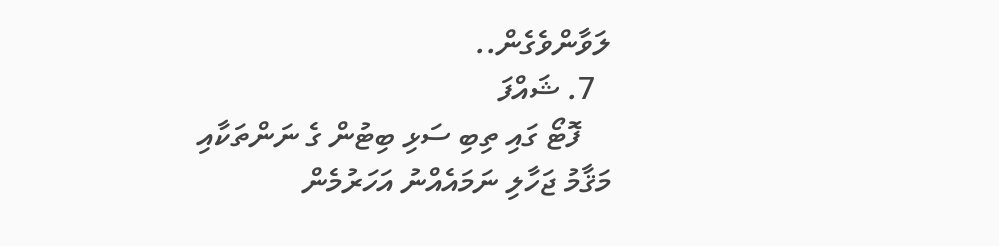ލަވާންވެގެން..
  7. ޝައްފަ
    ފޮޓޯ ގައި ތިބި ސަޅި ބިޓުން ގެ ނަންތަކާއި މަޤާމު ޖަހާލި ނަމައެއްނު އަހަރުމެން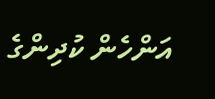އަންހެން ކުދިންގެ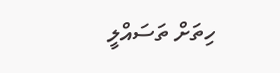ހިތަށް ތަސައްލީ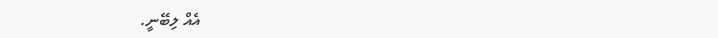އެއް ލިބޭނީ.